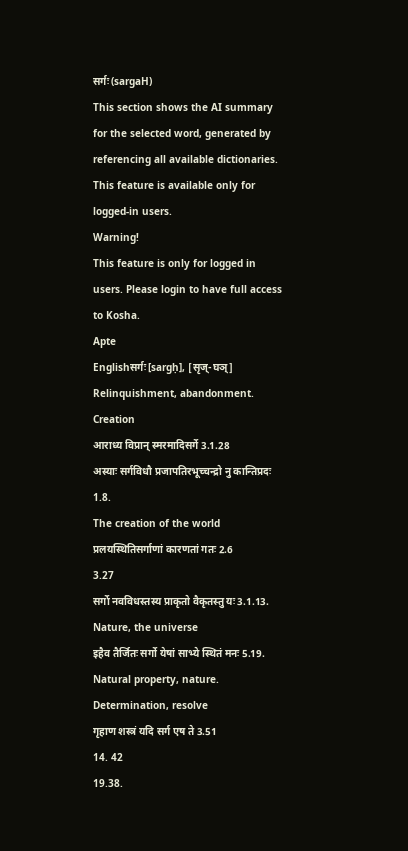सर्गः (sargaH)
This section shows the AI summary for the selected word, generated by referencing all available dictionaries. This feature is available only for logged-in users.
Warning!
This feature is only for logged in users. Please login to have full access to Kosha.
Apte
Englishसर्गः [sargḥ], [सृज्-घञ्]
Relinquishment, abandonment.
Creation
आराध्य विप्रान् स्मरमादिसर्गे 3.1.28
अस्याः सर्गविधौ प्रजापतिरभूच्चन्द्रो नु कान्तिप्रदः 1.8.
The creation of the world
प्रलयस्थितिसर्गाणां कारणतां गतः 2.6
3.27
सर्गो नवविधस्तस्य प्राकृतो वैकृतस्तु यः 3.1.13.
Nature, the universe
इहैव तैर्जितः सर्गो येषां साभ्ये स्थितं मनः 5.19.
Natural property, nature.
Determination, resolve
गृहाण शस्त्रं यदि सर्ग एष ते 3.51
14. 42
19.38.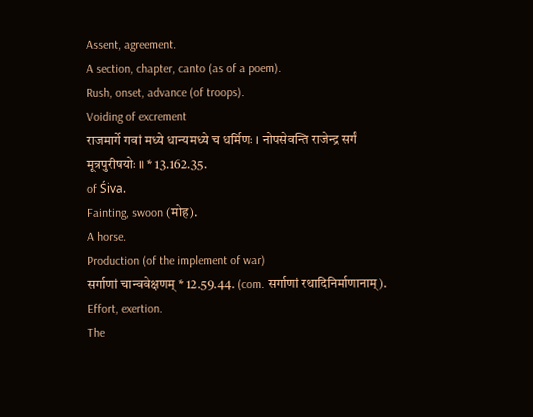Assent, agreement.
A section, chapter, canto (as of a poem).
Rush, onset, advance (of troops).
Voiding of excrement
राजमार्गे गवां मध्ये धान्यमध्ये च धर्मिणः । नोपसेवन्ति राजेन्द्र सर्गं मूत्रपुरीषयोः ॥ * 13.162.35.
of Śiva.
Fainting, swoon (मोह).
A horse.
Production (of the implement of war)
सर्गाणां चान्ववेक्षणम् * 12.59.44. (com. सर्गाणां रथादिनिर्माणानाम्).
Effort, exertion.
The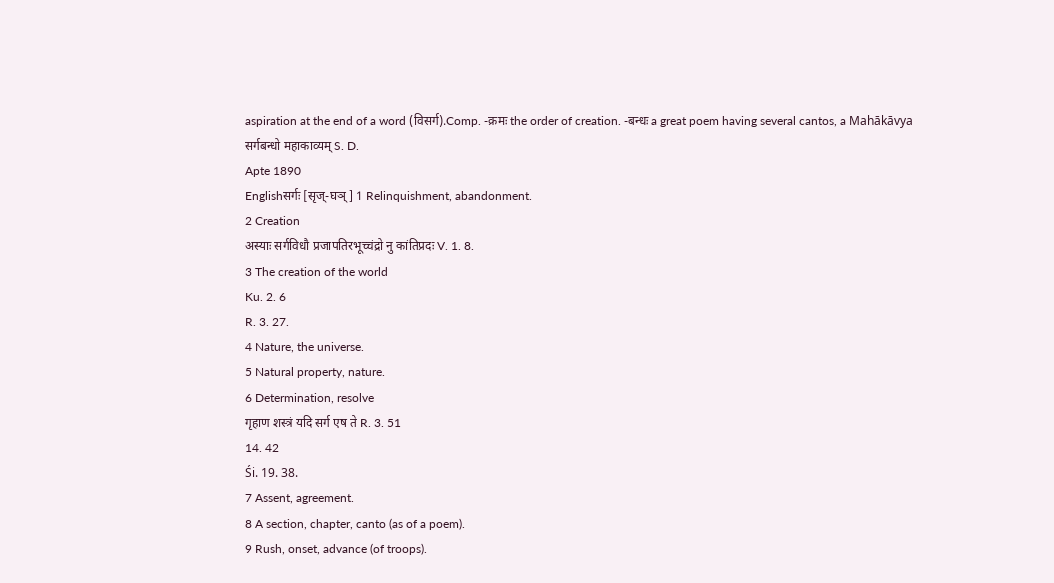aspiration at the end of a word (विसर्ग).Comp. -क्रमः the order of creation. -बन्धः a great poem having several cantos, a Mahākāvya
सर्गबन्धो महाकाव्यम् S. D.
Apte 1890
Englishसर्गः [सृज्-घञ्] 1 Relinquishment, abandonment.
2 Creation
अस्याः सर्गविधौ प्रजापतिरभूच्चंद्रो नु कांतिप्रदः V. 1. 8.
3 The creation of the world
Ku. 2. 6
R. 3. 27.
4 Nature, the universe.
5 Natural property, nature.
6 Determination, resolve
गृहाण शस्त्रं यदि सर्ग एष ते R. 3. 51
14. 42
Śi. 19. 38.
7 Assent, agreement.
8 A section, chapter, canto (as of a poem).
9 Rush, onset, advance (of troops).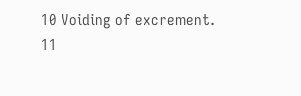10 Voiding of excrement.
11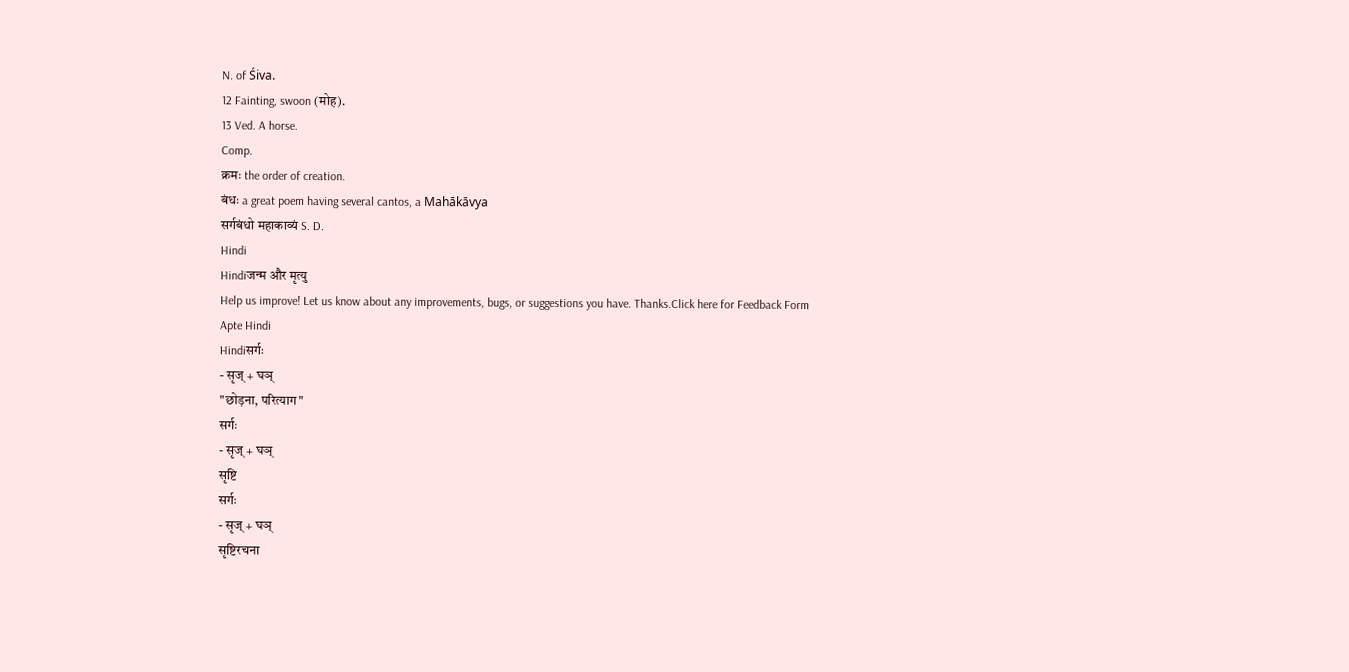N. of Śiva.
12 Fainting, swoon (मोह).
13 Ved. A horse.
Comp.
क्रमः the order of creation.
बंधः a great poem having several cantos, a Mahākāvya
सर्गबंधो महाकाव्यं S. D.
Hindi
Hindiजन्म और मृत्यु
Help us improve! Let us know about any improvements, bugs, or suggestions you have. Thanks.Click here for Feedback Form
Apte Hindi
Hindiसर्गः
- सृज् + घञ्
"छोड़ना, परित्याग"
सर्गः
- सृज् + घञ्
सृष्टि
सर्गः
- सृज् + घञ्
सृष्टिरचना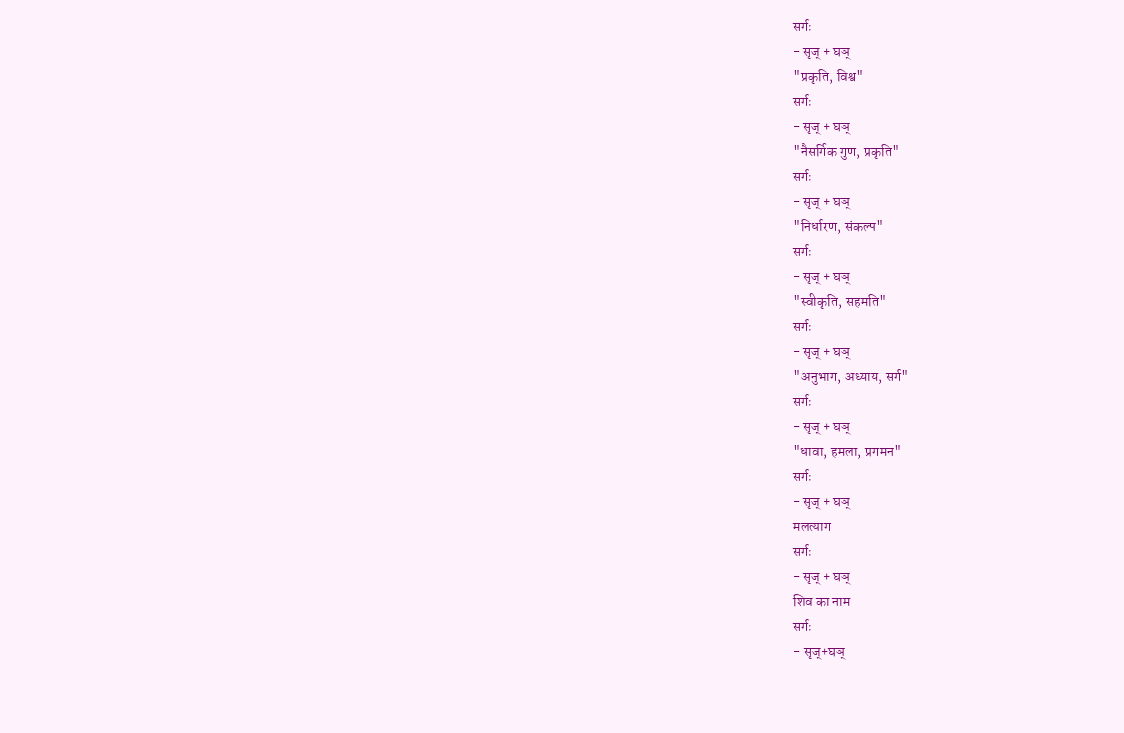सर्गः
- सृज् + घञ्
"प्रकृति, विश्व"
सर्गः
- सृज् + घञ्
"नैसर्गिक गुण, प्रकृति"
सर्गः
- सृज् + घञ्
"निर्धारण, संकल्प"
सर्गः
- सृज् + घञ्
"स्वीकृति, सहमति"
सर्गः
- सृज् + घञ्
"अनुभाग, अध्याय, सर्ग"
सर्गः
- सृज् + घञ्
"धावा, हमला, प्रगमन"
सर्गः
- सृज् + घञ्
मलत्याग
सर्गः
- सृज् + घञ्
शिव का नाम
सर्गः
- सृज्+घञ्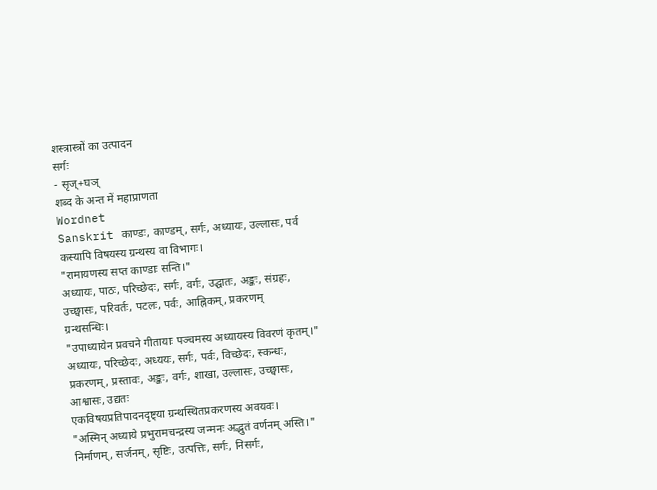शस्त्रास्त्रों का उत्पादन
सर्गः
- सृज्+घञ्
शब्द के अन्त में महाप्राणता
Wordnet
Sanskrit काण्डः, काण्डम्, सर्गः, अध्यायः, उल्लासः, पर्व
कस्यापि विषयस्य ग्रन्थस्य वा विभागः।
"रामायणस्य सप्त काण्डाः सन्ति।"
अध्यायः, पाठः, परिच्छेदः, सर्गः, वर्गः, उद्घातः, अङ्कः, संग्रहः, उच्छ्वासः, परिवर्तः, पटलः, पर्वः, आह्निकम्, प्रकरणम्
ग्रन्थसन्धिः।
"उपाध्यायेन प्रवचने गीतायाः पञ्चमस्य अध्यायस्य विवरणं कृतम्।"
अध्यायः, परिच्छेदः, अध्ययः, सर्गः, पर्वः, विच्छेदः, स्कन्धः, प्रकरणम्, प्रस्तावः, अङ्कः, वर्गः, शाखा, उल्लासः, उच्छ्वासः, आश्वासः, उद्यतः
एकविषयप्रतिपादनदृष्ट्या ग्रन्थस्थितप्रकरणस्य अवयवः।
"अस्मिन् अध्याये प्रभुरामचन्द्रस्य जन्मनः अद्भुतं वर्णनम् अस्ति।"
निर्माणम्, सर्जनम्, सृष्टिः, उत्पत्तिः, सर्गः, निसर्गः,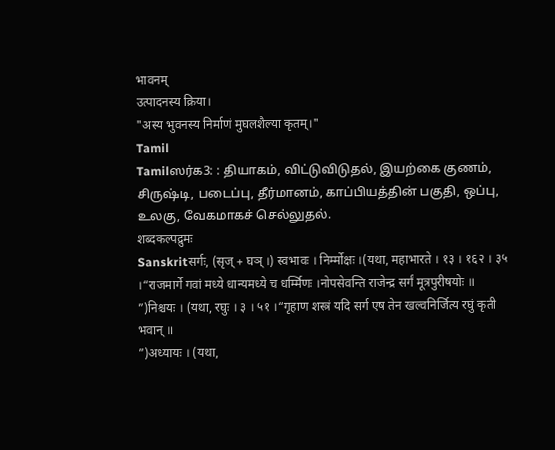भावनम्
उत्पादनस्य क्रिया।
"अस्य भुवनस्य निर्माणं मुघलशैल्या कृतम्।"
Tamil
Tamilஸர்க3: : தியாகம், விட்டுவிடுதல், இயற்கை குணம், சிருஷ்டி, படைப்பு, தீர்மானம், காப்பியத்தின் பகுதி, ஒப்பு, உலகு, வேகமாகச் செல்லுதல்.
शब्दकल्पद्रुमः
Sanskritसर्गः, (सृज् + घञ् ।) स्वभावः । निर्म्मोक्षः ।(यथा, महाभारते । १३ । १६२ । ३५ ।“राजमार्गे गवां मध्ये धान्यमध्ये च धर्म्मिणः ।नोपसेवन्ति राजेन्द्र सर्गं मूत्रपुरीषयोः ॥
”)निश्चयः । (यथा, रघुः । ३ । ५१ ।“गृहाण शस्त्रं यदि सर्ग एष तेन खल्वनिर्जित्य रघुं कृती भवान् ॥
”)अध्यायः । (यथा,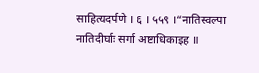साहित्यदर्पणे । ६ । ५५९ ।“नातिस्वल्पा नातिदीर्घाः सर्गा अष्टाधिकाइह ॥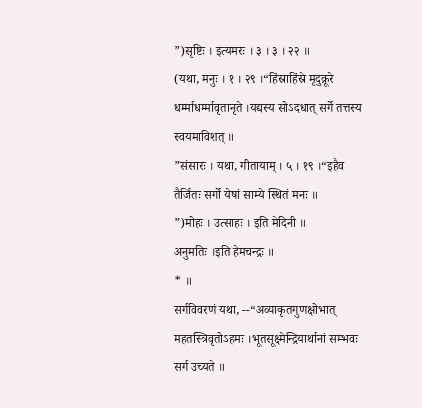”)सृष्टिः । इत्यमरः । ३ । ३ । २२ ॥
(यथा, मनुः । १ । २९ ।“हिंस्राहिंस्रे मृदुक्रूरे धर्म्माधर्म्मावृतानृते ।यद्यस्य सोऽदधात् सर्गे तत्तस्य स्वयमाविशत् ॥
”संसारः । यथा, गीतायाम् । ५ । १९ ।“इहैव तैर्जितः सर्गो येषां साम्ये स्थितं मनः ॥
”)मोहः । उत्साहः । इति मेदिनी ॥
अनुमतिः ।इति हेमचन्द्रः ॥
* ॥
सर्गविवरणं यथा, --“अव्याकृतगुणक्षोभात् महतस्त्रिवृतोऽहमः ।भूतसूक्ष्मेन्द्रियार्थानां सम्भवः सर्ग उच्यते ॥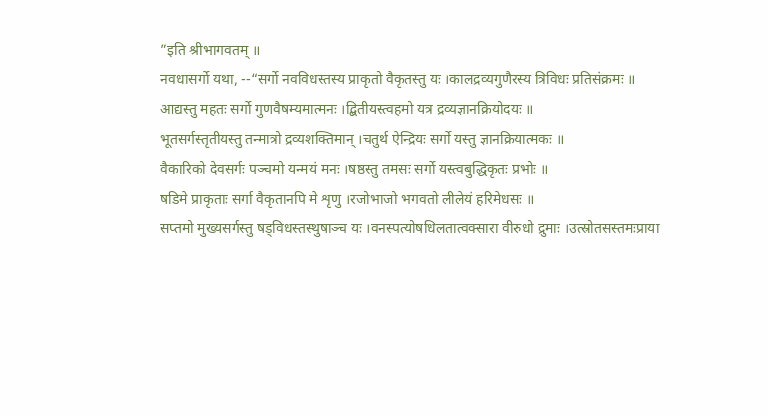”इति श्रीभागवतम् ॥
नवधासर्गो यथा, --“सर्गो नवविधस्तस्य प्राकृतो वैकृतस्तु यः ।कालद्रव्यगुणैरस्य त्रिविधः प्रतिसंक्रमः ॥
आद्यस्तु महतः सर्गो गुणवैषम्यमात्मनः ।द्बितीयस्त्वहमो यत्र द्रव्यज्ञानक्रियोदयः ॥
भूतसर्गस्तृतीयस्तु तन्मात्रो द्रव्यशक्तिमान् ।चतुर्थ ऐन्द्रियः सर्गो यस्तु ज्ञानक्रियात्मकः ॥
वैकारिको देवसर्गः पञ्चमो यन्मयं मनः ।षष्ठस्तु तमसः सर्गो यस्त्वबुद्धिकृतः प्रभोः ॥
षडिमे प्राकृताः सर्गा वैकृतानपि मे शृणु ।रजोभाजो भगवतो लीलेयं हरिमेधसः ॥
सप्तमो मुख्यसर्गस्तु षड्विधस्तस्थुषाञ्च यः ।वनस्पत्योषधिलतात्वक्सारा वीरुधो द्रुमाः ।उत्स्रोतसस्तमःप्राया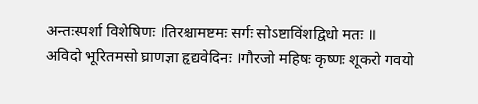अन्तःस्पर्शा विशेषिणः ।तिरश्चामष्टमः सर्गः सोऽष्टाविंशद्विधो मतः ॥
अविदो भूरितमसो घ्राणज्ञा हृद्यवेदिनः ।गौरजो महिषः कृष्णः शूकरो गवयो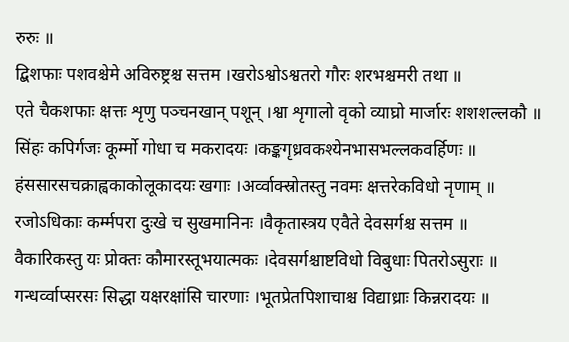रुरुः ॥
द्बिशफाः पशवश्चेमे अविरुष्ट्रश्च सत्तम ।खरोऽश्वोऽश्वतरो गौरः शरभश्चमरी तथा ॥
एते चैकशफाः क्षत्तः शृणु पञ्चनखान् पशून् ।श्वा शृगालो वृको व्याघ्रो मार्जारः शशशल्लकौ ॥
सिंहः कपिर्गजः कूर्म्मो गोधा च मकरादयः ।कङ्कगृध्रवकश्येनभासभल्लकवर्हिणः ॥
हंससारसचक्राह्वकाकोलूकादयः खगाः ।अर्व्वाक्स्रोतस्तु नवमः क्षत्तरेकविधो नृणाम् ॥
रजोऽधिकाः कर्म्मपरा दुःखे च सुखमानिनः ।वैकृतास्त्रय एवैते देवसर्गश्च सत्तम ॥
वैकारिकस्तु यः प्रोक्तः कौमारस्तूभयात्मकः ।देवसर्गश्चाष्टविधो विबुधाः पितरोऽसुराः ॥
गन्धर्व्वाप्सरसः सिद्धा यक्षरक्षांसि चारणाः ।भूतप्रेतपिशाचाश्च विद्याध्राः किन्नरादयः ॥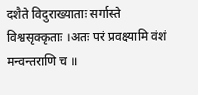दशैते विदुराख्याताः सर्गास्ते विश्वसृक्कृताः ।अतः परं प्रवक्ष्यामि वंशं मन्वन्तराणि च ॥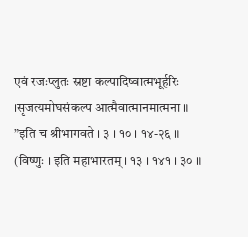एवं रजःप्लुतः स्रष्टा कल्पादिष्वात्मभूर्हरिः ।सृजत्यमोघसंकल्प आत्मैवात्मानमात्मना ॥
”इति च श्रीभागवते । ३ । १० । १४-२६ ॥
(विष्णुः । इति महाभारतम् । १३ । १४१ । ३० ॥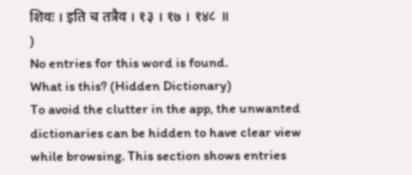शिवः । इति च तत्रैव । १३ । १७ । १४८ ॥
)
No entries for this word is found.
What is this? (Hidden Dictionary)
To avoid the clutter in the app, the unwanted dictionaries can be hidden to have clear view while browsing. This section shows entries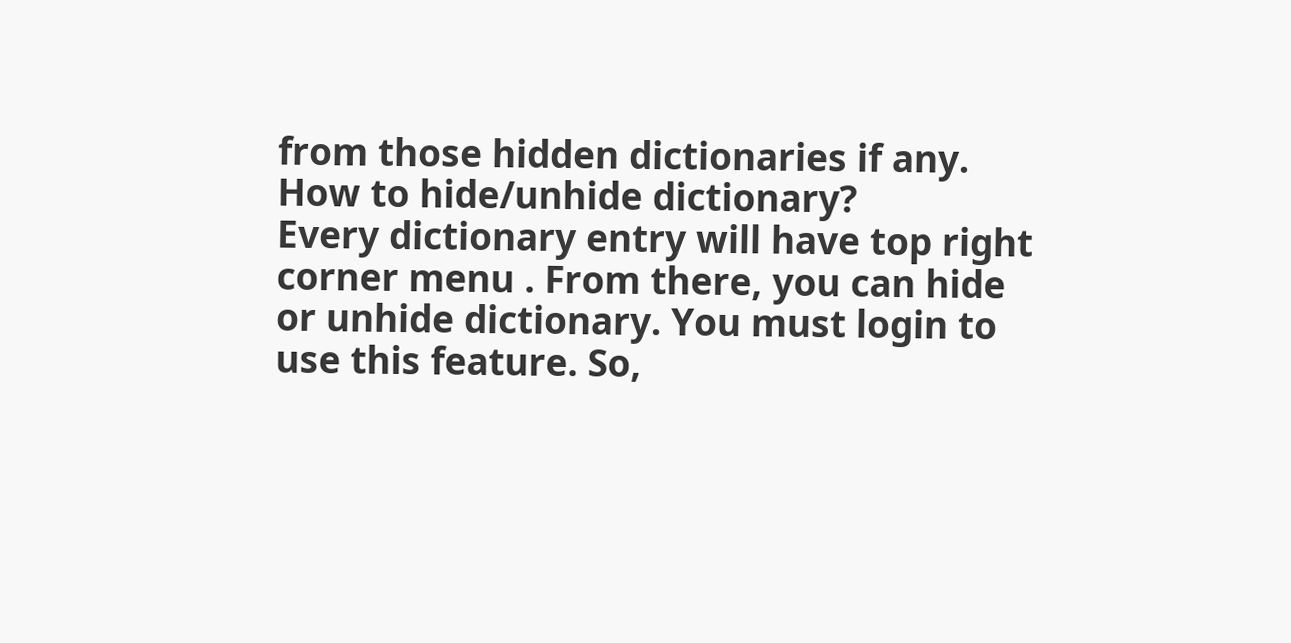from those hidden dictionaries if any.
How to hide/unhide dictionary?
Every dictionary entry will have top right corner menu . From there, you can hide or unhide dictionary. You must login to use this feature. So,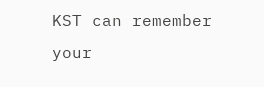KST can remember your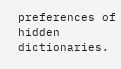preferences of hidden dictionaries.